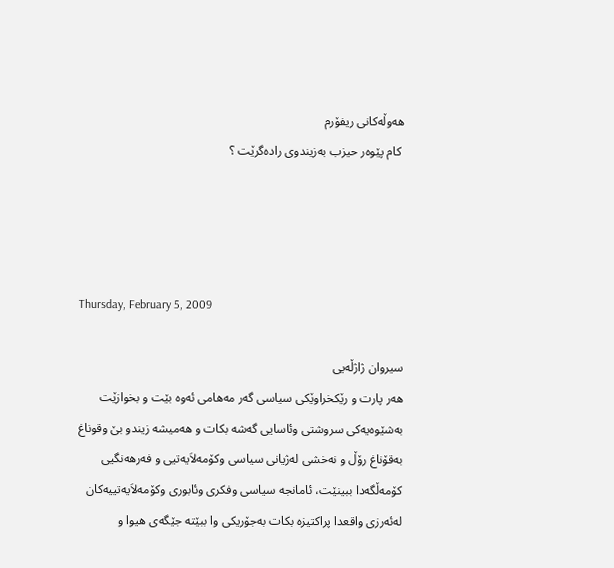هه‌وڵه‌كانی‌ ریفۆرم
 كام پێوه‌ر حیزب به‌زیندوی‌ راده‌گرێت ؟




Thursday, February 5, 2009

سیروان ژاژڵه‌یی
هه‌ر پارت و رێكخراوێكی‌ سیاسی‌ گه‌ر مه‌هامی‌ ئه‌وه‌ بێت و بخوازێت به‌شێوه‌یه‌كی‌ سروشتی‌ وئاسایی‌ گه‌شه‌ بكات و هه‌میشه‌ زیندو بێ وقوناغ به‌قۆناغ رۆڵ و نه‌خشی‌ له‌ژیانی‌ سیاسی‌ وكۆمه‌لاَیه‌تیی‌ و فه‌رهه‌نگیی‌ كۆمه‌ڵگه‌دا ببینێت، ئامانجه‌ سیاسی‌ وفكری‌ وئابوری‌ وكۆمه‌لاَیه‌تییه‌كان له‌ئه‌رزی‌ واقعدا پراكتیزه‌ بكات به‌جۆریكی‌ وا ببێته‌ جێگه‌ی‌ هیوا و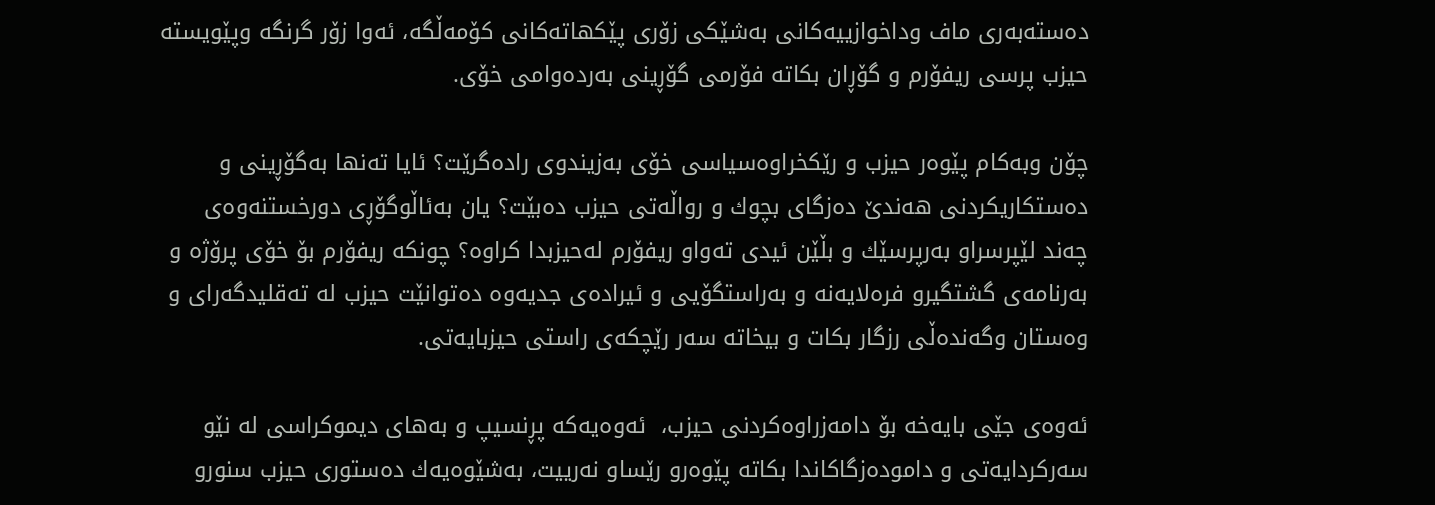ده‌سته‌به‌ری‌ ماف وداخوازییه‌كانی‌ به‌شێكی‌ زۆری‌ پێكهاته‌كانی‌ كۆمه‌ڵگه‌، ئه‌وا زۆر گرنگه‌ وپێویسته‌ حیزب پرسی ریفۆرم و گۆڕان بكاته‌ فۆرمی‌ گۆڕینی‌ به‌رده‌وامی‌ خۆی‌.

چۆن وبه‌كام پێوه‌ر حیزب و رێكخراوه‌سیاسی‌ خۆی‌ به‌زیندوی‌ راده‌گرێت؟ ئایا ته‌نها به‌گۆڕینی‌ و ده‌ستكاریكردنی‌ هه‌ندێ‌ ده‌زگای‌ بچوك و رواڵه‌تی‌ حیزب ده‌بێت؟ یان به‌ئاڵوگۆڕی‌ دورخستنه‌وه‌ی‌ چه‌ند لێپرسراو به‌رپرسێك و بڵێن ئیدی‌ ته‌واو ریفۆرم له‌حیزبدا كراوه‌؟ چونكه‌ ریفۆرم بۆ خۆی‌ پرۆژه‌ و به‌رنامه‌ی‌ گشتگیرو فره‌لایه‌نه‌ و به‌راستگۆیی‌ و ئیراده‌ی‌ جدیه‌وه‌ ده‌توانێت حیزب له‌ ته‌قلیدگه‌رای‌ و وه‌ستان وگه‌نده‌ڵی‌ رزگار بكات و بیخاته‌ سه‌ر رێچكه‌ی‌ راستی‌ حیزبایه‌تی‌.

ئه‌وه‌ی‌ جێی‌ بایه‌خه‌ بۆ دامه‌زراوه‌كردنی‌ حیزب،  ئه‌وه‌یه‌كه‌ پڕنسیپ و به‌های‌ دیموكراسی‌ له‌ نێو سه‌ركردایه‌تی‌ و داموده‌زگاكاندا بكاته‌ پێوه‌رو رێساو نه‌رییت، به‌شێوه‌یه‌ك ده‌ستوری‌ حیزب سنورو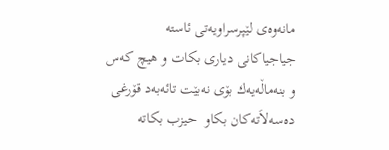مانه‌وه‌ی‌ لێپرسراویه‌تی‌ ئاسته‌ جیاجیاكانی‌ دیاری بكات و هیچ كه‌س و بنه‌ماڵه‌یه‌ك بۆی‌ نه‌بێت تائه‌به‌د قۆرغی‌ ده‌سه‌لاَته‌كان بكاو  حیزب بكاته‌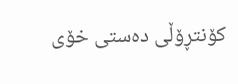كۆنتڕۆڵی‌ ده‌ستی‌ خۆی‌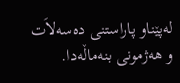له‌پێناو پاراستنی‌ ده‌سه‌لاَت و هه‌ژمونی‌ بنه‌ماڵه‌دا.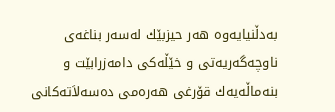به‌دڵنیایه‌وه‌ هه‌ر حیزبێك له‌سه‌ر بناغه‌ی‌ ناوچه‌گه‌ریه‌تی‌ و خێڵه‌كی‌ دامه‌زرابێت و بنه‌ماڵه‌یه‌ك قۆرغی‌ هه‌ره‌می‌ ده‌سه‌لاَته‌كانی‌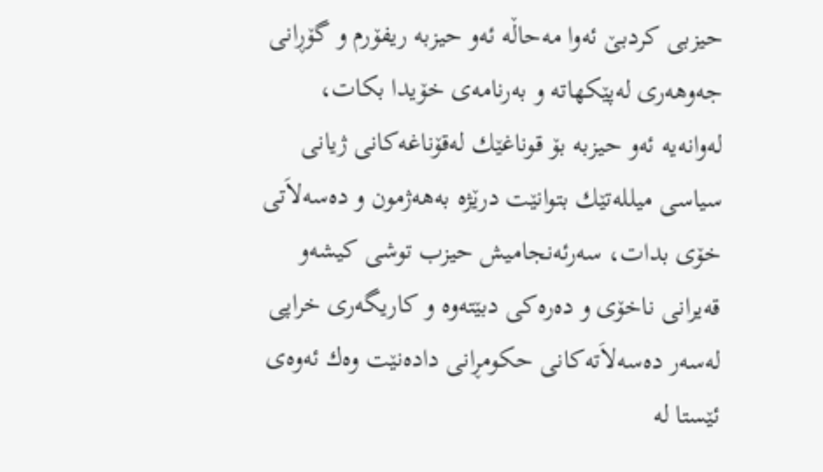حیزبی‌ كردبێ‌ ئه‌وا مه‌حاڵه‌ ئه‌و حیزبه‌ ریفۆرم و گۆڕانی‌ جه‌وهه‌ری‌ له‌پێكهاته‌ و به‌رنامه‌ی‌ خۆیدا بكات، له‌وانه‌یه‌ ئه‌و حیزبه‌ بۆ قوناغێك له‌قۆناغه‌كانی‌ ژیانی‌ سیاسی‌ میلله‌تێك بتوانێت درێژه‌ به‌هه‌ژمون و ده‌سه‌لاَتی‌ خۆی بدات، سه‌رئه‌نجامیش حیزب توشی‌ كیشه‌و قه‌یرانی‌ ناخۆی‌ و ده‌ره‌كی‌ دبێته‌وه‌ و كاریگه‌ری‌ خراپی‌ له‌سه‌ر ده‌سه‌لاَته‌كانی‌ حكومڕانی‌ داده‌نێت وه‌ك ئه‌وه‌ی‌ ئێستا له‌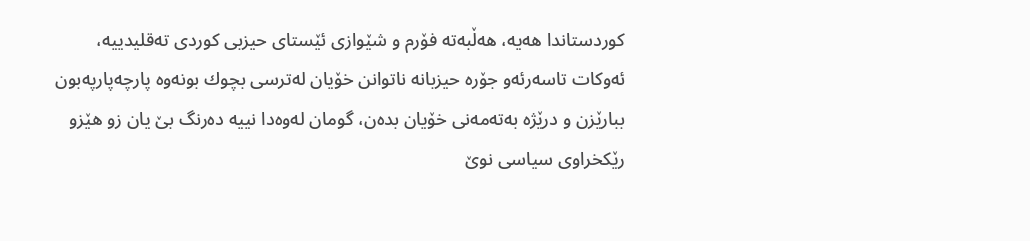كوردستاندا هه‌یه‌، هه‌ڵبه‌ته‌ فۆرم و شێوازی‌ ئێستای‌ حیزبی‌ كوردی‌ ته‌قلیدییه‌، ئه‌وكات تاسه‌رئه‌و جۆره‌ حیزبانه‌ ناتوانن خۆیان له‌ترسی‌ بچوك بونه‌وه‌ پارچه‌پارپه‌بون ببارێزن و درێژه‌ به‌ته‌مه‌نی‌ خۆیان بده‌ن، گومان له‌وه‌دا نییه‌ ده‌رنگ بێ یان زو هێزو رێكخراوی‌ سیاسی‌ نوێ‌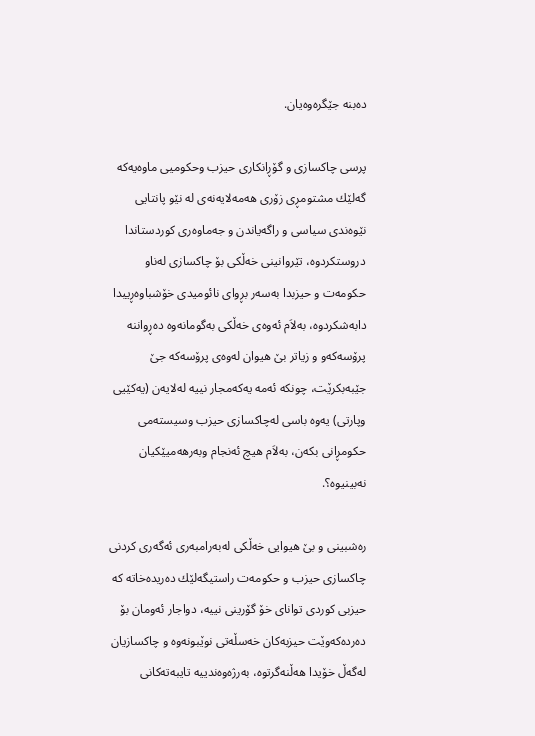ده‌بنه‌ جێگره‌وه‌یان.

پرسی‌ چاكسازی‌ و گۆڕانكاری‌ حیزب وحكومیی‌ ماوه‌یه‌كه‌ گه‌لێك مشتومڕی‌ زۆری‌ هه‌مه‌لایه‌نه‌ی‌ له‌ نێو پانتایی‌ نێوه‌ندی‌ سیاسی‌ و راگه‌یاندن و جه‌ماوه‌ری‌ كوردستاندا دروستكردوه‌، تێروانینی‌ خه‌ڵكی‌ بۆ چاكسازی‌ له‌ناو  حكومه‌ت و حیزبدا به‌سه‌ر بڕوای‌ نائومیدی‌ خۆشباوه‌ڕییدا دابه‌شكردوه‌، به‌لاَم ئه‌وه‌ی‌ خه‌ڵكی‌ به‌گومانه‌وه‌ ده‌ڕواننه‌ پرۆسه‌كه‌و و زیاتر بێ‌ هیوان له‌وه‌ی‌ پرۆسه‌كه‌ جێ جێبه‌بكرێت، چونكه‌ ئه‌مه‌ یه‌كه‌مجار نییه‌ له‌لایه‌ن (یه‌كێیی‌ وپارتی) یه‌وه‌ باسی‌ له‌چاكسازی‌ حیزب وسیسته‌می‌ حكومڕانی‌ بكه‌ن، به‌لاَم هیچ ئه‌نجام وبه‌رهه‌میێكیان نه‌بینیوه‌؟.

ره‌شبینی‌ و بێ‌ هیوایی‌ خه‌ڵكی‌ له‌به‌رامبه‌ری‌ ئه‌گه‌ری‌ كردنی‌ چاكسازی‌ حیزب و حكومه‌ت راستیگه‌لێك ده‌ریده‌خاته‌ كه‌ حیزبی‌ كوردی‌ توانای‌ خۆ گۆرینی‌ نییه‌، دواجار ئه‌ومان بۆ ده‌رده‌كه‌وێت حیزبه‌كان خه‌سڵه‌تی‌ نوێبونه‌وه‌ و چاكسازیان له‌گه‌ڵ خۆیدا هه‌ڵنه‌گرتوه‌، به‌رژه‌وه‌ندییه‌ تایبه‌ته‌كانی‌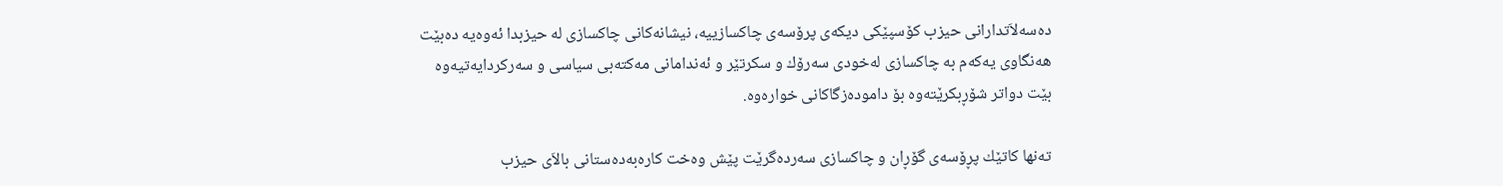ده‌سه‌لاَتدارانی‌ حیزب كۆسپێكی‌ دیكه‌ی‌ پرۆسه‌ی‌ چاكسازییه‌، نیشانه‌كانی‌ چاكسازی‌ له‌ حیزبدا ئه‌وه‌یه‌ ده‌بێت هه‌نگاوی‌ یه‌كه‌م به‌ چاكسازی‌ له‌خودی‌ سه‌رۆك و سكرتێر و ئه‌ندامانی‌ مه‌كته‌بی‌ سیاسی‌ و سه‌ركردایه‌تیه‌وه‌ بێت دواتر شۆڕبكرێته‌وه‌ بۆ داموده‌زگاكانی‌ خواره‌وه‌.

ته‌نها كاتێك پڕۆسه‌ی‌ گۆڕان و چاكسازی‌ سه‌رده‌گرێت پێش وه‌خت كاره‌به‌ده‌ستانی‌ بالاَی‌ حیزب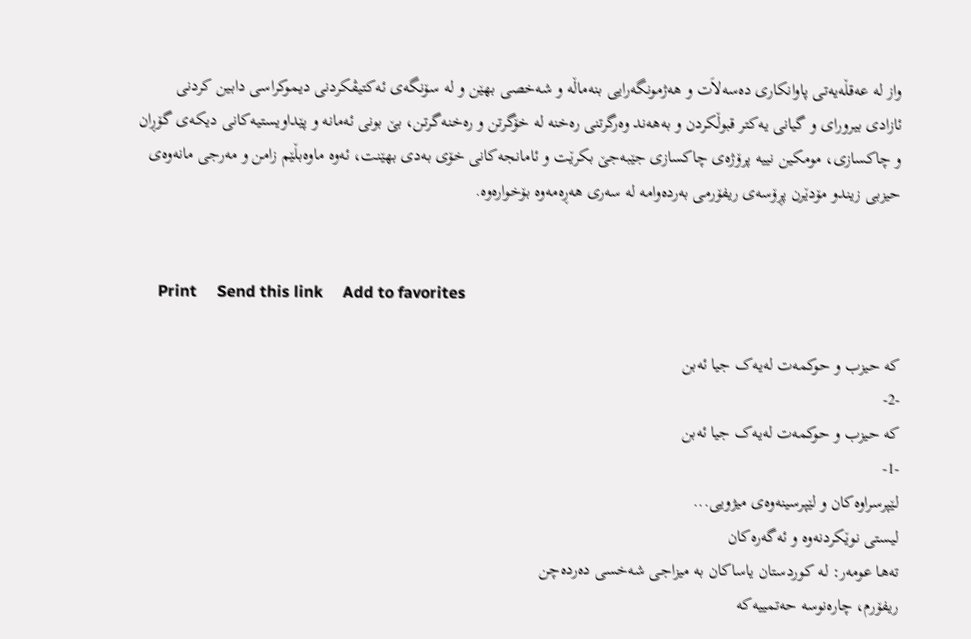واز له‌ عه‌قڵه‌یه‌تی‌ پاوانكاری‌ ده‌سه‌لاَت و هه‌ژمونگه‌رایی‌ بنه‌ماڵه‌ و شه‌خصی‌ بهێن و له‌ سۆنگه‌ی‌ ئه‌كتیڤكردنی‌ دیموكراسی‌ دابین كردنی‌ ئازادی بیرورای‌ و گیانی‌ یه‌كتر قبوڵكردن و به‌هه‌ند وه‌رگرتنی‌ ره‌خنه‌ له‌ خۆگرتن و ره‌خنه‌گرتن، بێ‌ بونی‌ ئه‌مانه‌ و پێداویستیه‌كانی‌ دیكه‌ی‌ گۆڕان و چاكسازی‌، مومكین نییه‌ پرۆژه‌ی‌ چاكسازی‌ جێبه‌جێ بكرێت و ئامانجه‌كانی‌ خۆی‌ به‌دی بهێنت، ئه‌وه‌ ماوه‌بڵێم زامن و مه‌رجی‌ مانه‌وه‌ی‌ حیزبی‌ زیندو مۆدێرن پڕۆسه‌ی‌ ریفۆرمی‌ به‌رده‌وامه‌ له‌ سه‌ری‌ هه‌ڕه‌مه‌وه‌ بۆخواره‌وه‌.


     Print     Send this link     Add to favorites

که‌ حیزب و حوکمه‌ت له‌یه‌ک جیا ئه‌بن
-2-
که‌ حیزب و حوکمه‌ت له‌یه‌ک جیا ئه‌بن
-1-
لێپرسراوه‌كان و لێپرسینه‌وه‌ی میژویی...
لیستی نوێكردنه‌وه‌ و ئه‌گه‌ره‌كان
ته‌ها عومه‌ر: له‌ كوردستان یاساكان به‌ میزاجی شه‌خسی ده‌رده‌چن
ریفۆرم، چاره‌نوسه‌ حه‌تمییه‌كه‌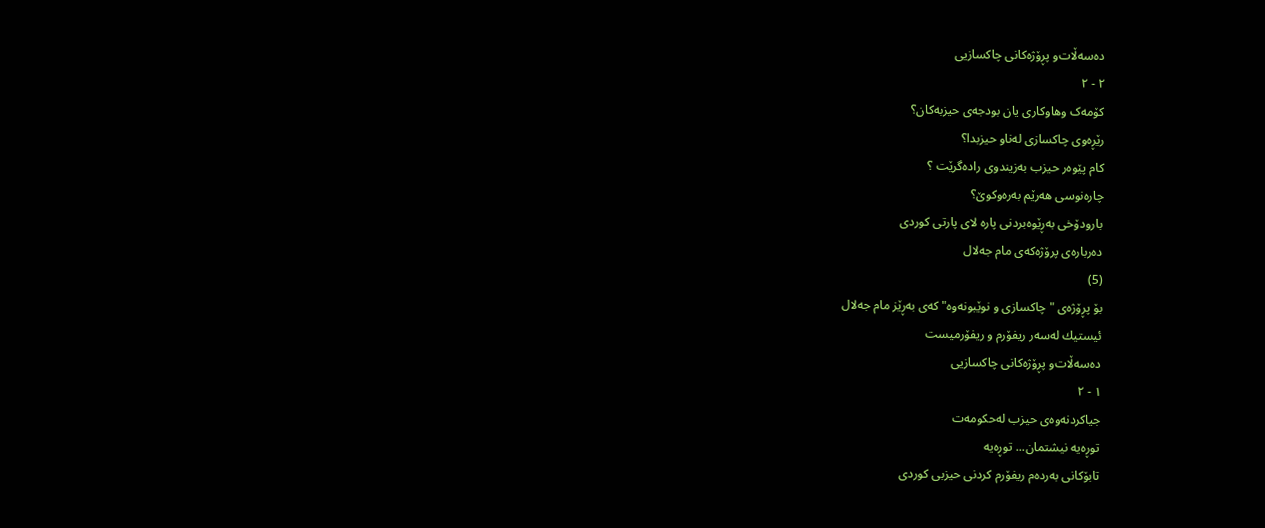ده‌سه‌ڵات‌و پڕۆژه‌کانی چاکسازیی
٢ - ٢
کۆمه‌ک وهاوکاری یان بودجه‌ی حیزبه‌کان؟
رێڕه‌وی‌ چاكسازی‌ له‌ناو حیزبدا؟
كام پێوه‌ر حیزب به‌زیندوی‌ راده‌گرێت ؟
چارەنوسی هەرێم بەرەوکوێ؟
بارودۆخی به‌ڕێوه‌بردنی پاره‌ لای پارتی كوردی
ده‌رباره‌ی‌ پرۆژه‌كه‌ی‌ مام جه‌لال
(5)
بۆ پڕۆژه‌ی‌ "چاكسازی‌ و نوێبونه‌وه‌"كه‌ی‌ به‌ڕێز مام جه‌لال
ئیستیك له‌سه‌ر ریفۆرم و ریفۆرمیست
ده‌سه‌ڵات‌و پڕۆژه‌کانی چاکسازیی
١ - ٢
جیاكردنه‌وه‌ی‌ حیزب له‌حكومه‌ت
توڕه‌یه‌ نیشتمان... توڕه‌یه‌
تابۆكانی‌ به‌رده‌م ریفۆرم كردنی‌ حیزبی‌ كوردی‌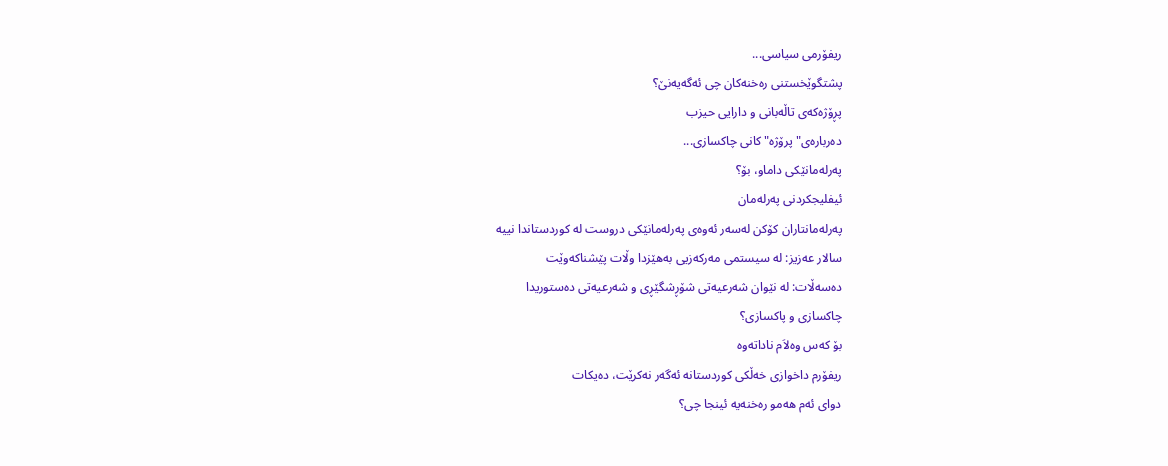ریفۆرمی سیاسی...
پشتگوێخستنی ره‌خنه‌کان چی ئه‌گه‌یه‌نێ؟
پڕۆژه‌كه‌ی‌ تاڵه‌بانی‌ و دارایی‌ حیزب
ده‌رباره‌ی‌"پرۆژه‌"كانی‌ چاكسازی‌...
په‌رله‌مانێكی‌ داماو، بۆ؟
ئیفلیجكردنی په‌‌رله‌‌مان
په‌رله‌مانتاران كۆكن له‌سه‌ر ئه‌وه‌ی‌ په‌رله‌مانێكی‌ دروست له‌ كوردستاندا نییه‌
سالار عه‌زیز: له‌ سیستمی مه‌ركه‌زیی به‌هێزدا وڵات پێشناكه‌وێت
ده‌سه‌ڵات: له‌ نێوان شه‌رعیه‌تی‌ شۆڕشگێڕی و شه‌رعیه‌تی‌ ده‌ستوریدا
چاکسازی و پاکسازی؟
بۆ كه‌س وه‌لاَم ناداته‌وه‌
ریفۆرم داخوازی‌ خه‌ڵكی‌ كوردستانه‌ ئه‌گه‌ر نه‌كرێت، ده‌یكات
دوای ئه‌م هه‌مو ره‌خنه‌یه‌ ئینجا چی؟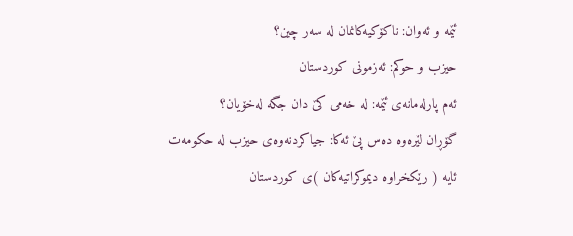ئێمه‌ و ئه‌وان: ناکۆکیه‌کانمان له‌ سه‌ر چین؟
حیزب و حوکم: ئه‌زمونی کوردستان
ئه‌م پارله‌مانه‌ی ئێمه‌: له‌ خه‌می کێ دان جگه‌ له‌خۆیان؟
گۆڕان لێره‌وه‌ ده‌س پێ ئه‌کا: جیاکردنه‌وه‌ی حیزب له‌ حکومه‌ت
ئایه‌ ( رێكخراوه‌ دیموكراتیه‌كان )ی كوردستان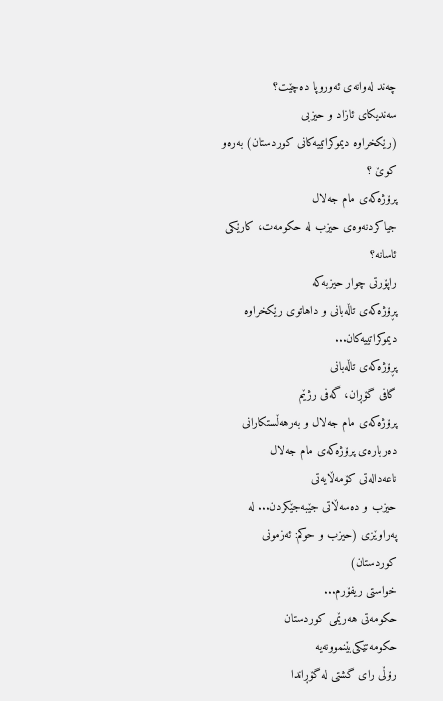چه‌ند له‌وانه‌ی ئه‌وروپا ده‌چێت؟
سه‌ندیكای‌ ئازاد ‌و حیزبی‌
(رێكخراوه‌ دیموكراتییه‌كانی كوردستان) به‌ره‌و كوێ‌ ؟
پرۆژه‌که‌ی مام جه‌لال
جیاكردنه‌وه‌ی‌ حیزب له‌ حكومه‌ت، كارێكی‌ ئاسانه‌؟
راپۆرتی‌ چوار حیزبه‌كه‌
پڕۆژه‌كه‌ی‌ تاڵه‌بانی‌ و داهاتوی‌ رێكخراوه‌ دیموكراتییه‌كان...
پڕۆژه‌كه‌ی‌ تاڵه‌بانی‌
گافی گۆڕان‌، گه‌فی رژێم
پرۆژه‌كه‌ی‌ مام جه‌لال و به‌رهه‌ڵستكارانی‌
ده‌رباره‌ی‌ پرۆژه‌كه‌ی‌ مام جه‌لال
ناعه‌داله‌تی كۆمه‌ڵایه‌تی
حیزب و ده‌سه‌ڵاتی‌ جێبه‌جێكردن... له‌ په‌راوێزی ‌(حیزب و حوكم: ئه‌زمونی‌ كوردستان)
خواستی‌ ریفۆرم...
حكومه‌تی‌ هه‌رێمی‌ كوردستان حكومه‌تێكی‌بێنموونه‌یه‌
رۆڵی‌ رای‌ گشتی‌ له‌ گۆڕاندا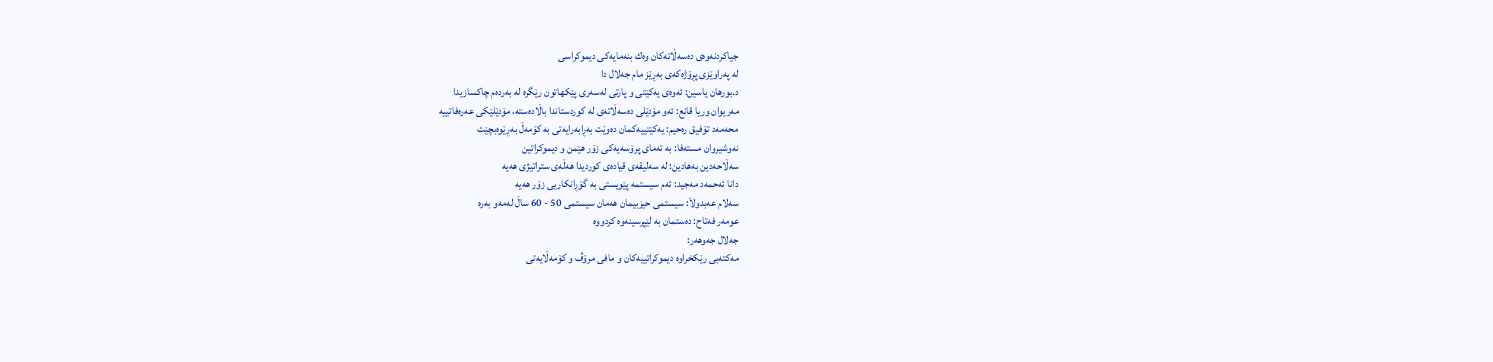جیاكردنه‌وه‌ی‌ ده‌سه‌ڵاته‌كان وه‌ك بنه‌مایه‌كی‌ دیموكراسی‌
له‌ په‌راوێزی‌ پڕۆژه‌كه‌ی‌ به‌ڕێز مام جه‌لال دا
د.بورهان یاسین: ئه‌وه‌ی‌ یه‌كێتی‌ ‌و پارتی‌ له‌سه‌ری‌ پێكهاتون رێگره‌ له‌ به‌رده‌م چاكسازیدا
مه‌ریوان وریا قانع: ئه‌و مۆدێلی‌ ده‌سه‌ڵاته‌ی‌ له‌ كوردستاندا باڵاده‌سته‌، مۆدێلێكی‌ عه‌ره‌فاتییه‌
محه‌مه‌د تۆفیق ره‌حیم: یەكێتییەكمان دەوێت بەڕابەرایەتی بە كۆمەڵ بەڕێوەبچێت
نه‌وشیروان مسته‌فا: بە تەمای پرۆسەیەكی زۆر هێمن و دیموكراتین
سه‌ڵاحه‌دین به‌هادین: له‌ سه‌لیقه‌ی‌ قیاده‌ی‌ كوردیدا هه‌ڵه‌ی‌ ستراتیژی‌ هه‌یه‌
دانا ئه‌حمه‌د مه‌جید: ئه‌م سیستمه‌ پێویستی به‌ گۆڕانكاریی زۆر هه‌یه‌
سه‌لام عه‌بدولاَ: سیستمی‌ حیزبیمان هه‌مان سیستمی‌ 50 - 60 ساڵ له‌مه‌و به‌ره‌
عومه‌ر فه‌تاح: ده‌ستمان به‌ لێپرسینه‌وه‌ كردووه‌
جه‌لال جه‌وهه‌ر:
مه‌كته‌بی‌ رێكخراوه‌ دیموكراتییه‌كان و مافی‌ مرۆڤ و كۆمه‌ڵایه‌تی‌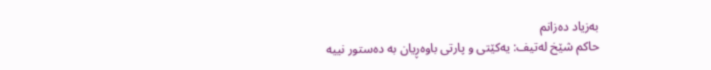به‌زیاد ده‌زانم
حاكم شێخ له‌تیف: یه‌كێتی‌ و پارتی‌ باوه‌ڕیان به‌ ده‌ستور نییه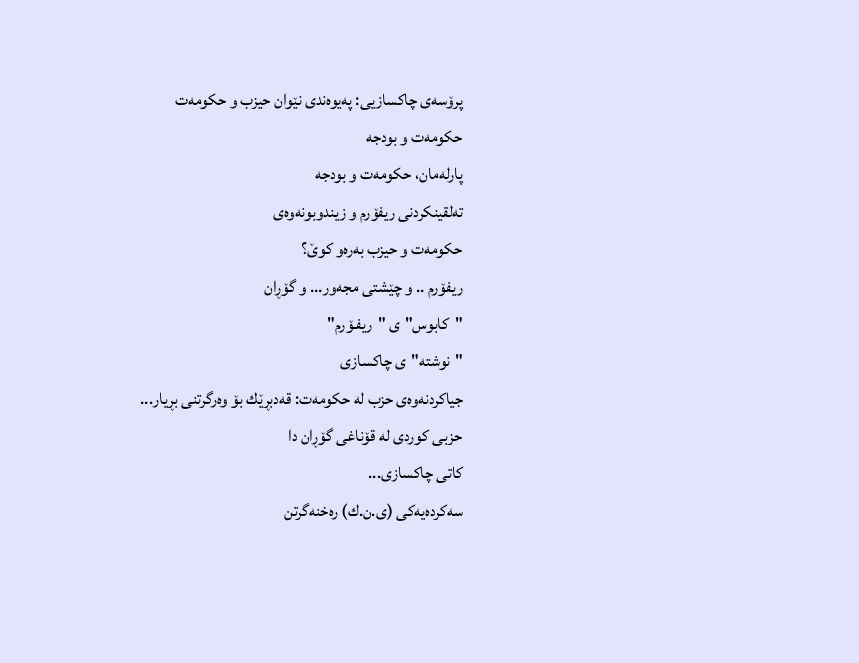پرۆسه‌ی‌ چاكسازیی‌: په‌یوه‌ندی‌ نێوان حیزب و حكومه‌ت
حکومه‌ت و بودجه
پارله‌مان، حکومه‌ت و بودجه
ته‌لقینكردنی ریفۆرم ‌و زیندوبونه‌وه‌ی
حكومه‌ت ‌و حیزب به‌ره‌و كوێ‌؟
ریفۆرم .. و چێشتی مجه‌ور... و گۆڕان
"كابوس"ی "ریفـۆرم"
"نوشته‌"ی‌ چاكسازی
جیاكردنه‌وه‌ی‌ حزب له‌ حكومه‌ت: قه‌دبڕێك بۆ وه‌رگرتنی‌ بڕیار...
حزبی كوردی له‌ قۆناغی گۆڕان دا
كاتی چاكسازی...
سه‌كرده‌یه‌كی (ی‌.ن.ك) ره‌خنه‌گرتن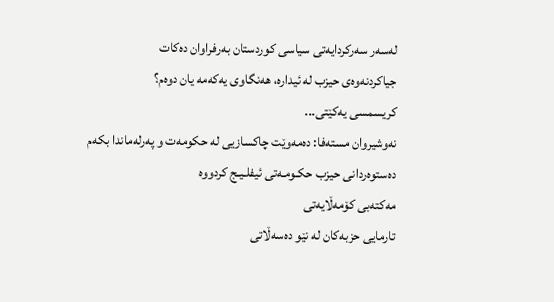له‌سه‌ر سه‌ركردایه‌تی‌ سیاسی كوردستان به‌رفراوان ده‌كات
جیاكردنه‌وه‌ی‌ حیزب له‌ ئیداره‌، هه‌نگاوی یه‌که‌مه‌ یان دوه‌م‌؟
كریسمسی‌ یه‌كێتی‌...
نه‌وشیروان مسته‌فا: ده‌مه‌وێت چاكسازیی‌ له‌ حكومه‌ت و په‌رله‌ماندا بكه‌م
ده‌ستوه‌ردانی‌ حیزب حكـومـه‌تی‌ ئیفلـیـج كردووه‌
مه‌كته‌بی‌ كۆمه‌ڵایه‌تی‌
تارمایی‌ حزبه‌كان له‌ نێو ده‌سه‌ڵاتی‌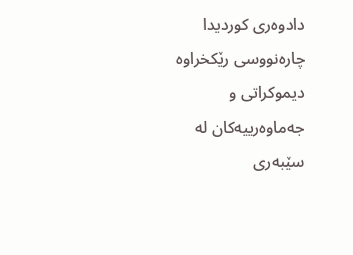دادوه‌ری کوردیدا
چاره‌نووسی‌ رێكخراوه‌ دیموكراتی و جه‌ماوه‌رییه‌كان له‌ سێبه‌ری‌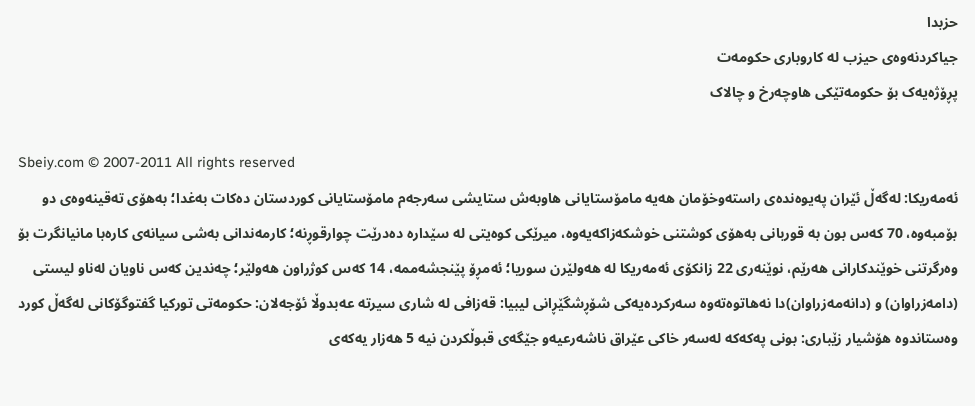حزبدا
جیاكردنه‌وه‌ی‌ حیزب له‌ كاروباری‌ حكومه‌ت
پڕۆژه‌یه‌ک بۆ حکومه‌تێکی هاوچه‌رخ و چالاک

Sbeiy.com © 2007-2011 All rights reserved
ئه‌مه‌ریكا: له‌گه‌ڵ ئێران په‌یوه‌نده‌ی‌ راسته‌وخۆمان هه‌یه‌ مامۆستایانی هاوبه‌ش ستایشی سه‌رجه‌م مامۆستایانی‌ كوردستان ده‌كات به‌غدا؛ به‌هۆی ته‌قینه‌وه‌ی دو بۆمبه‌وه، 70 كه‌س بون به‌ قوربانی‌ به‌هۆی‌ كوشتنی‌ خوشكه‌زاكه‌یه‌وه‌، میرێكی كوه‌یتی‌ له‌ سێداره‌ ده‌درێت چوارقوڕنه‌؛ كارمه‌ندانی به‌شی سیانه‌ی كاره‌با مانیانگرت بۆ وه‌رگرتنی خوێندكارانی هه‌رێم، نوێنه‌ری‌ 22 زانكۆی‌ ئه‌مه‌ریكا له‌ هه‌ولێرن سوریا؛ ئه‌مڕۆ پێنجشه‌ممه‌، 14 كه‌س كوژراون هه‌ولێر؛ چه‌ندین كه‌س ناویان له‌ناو ليستى (دامه‌زراوان) و (دانه‌مه‌زراوان)دا نه‌هاتوه‌ته‌وه‌ سه‌ركرده‌یه‌كی شۆڕشگێڕانی‌ لیبیا: قه‌زافی له‌ شاری‌ سیرته‌ عه‌بدوڵا ئۆجه‌لان: حكومه‌تی‌ توركیا گفتوگۆكانی‌ له‌گه‌ڵ كورد وه‌ستاندوه‌ هۆشیار زێباری‌: بونی په‌كه‌كه‌ له‌سه‌ر خاكی عێراق ناشه‌رعیه‌و جێگه‌ی‌ قبوڵكردن نیه‌ 5 هه‌زار یه‌كه‌ی‌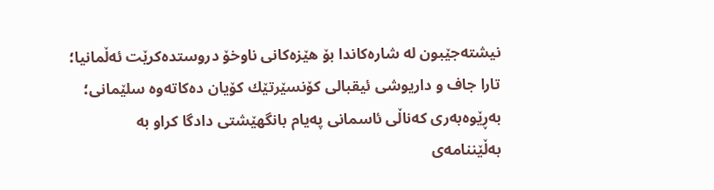نیشته‌جێبون له‌ شاره‌كاندا بۆ هێزه‌كانی ناوخۆ دروستده‌كرێت ئه‌ڵمانیا؛ تارا جاف و داریوشی‌ ئیقبالی‌ كۆنسێرتێك كۆیان ده‌كاته‌وه‌ سلێمانی؛ به‌ڕێوه‌به‌ری كه‌ناڵی ئاسمانی په‌یام بانگهێشتی دادگا کراو به‌ به‌ڵێننامه‌ی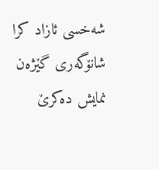شه‌خسی ئازاد کرا شانۆگه‌ری‌ گێژه‌ن نمایش ده‌كرێ